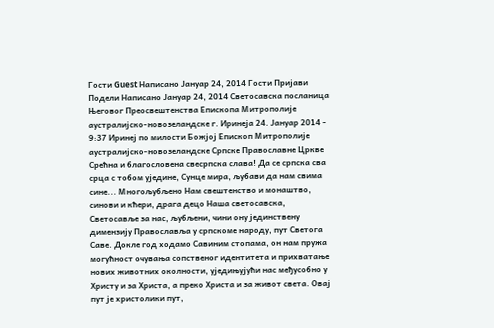Гости Guest Написано Јануар 24, 2014 Гости Пријави Подели Написано Јануар 24, 2014 Светосавска посланица Његовог Преосвештенства Епископа Митрополије аустралијско-новозеландске г. Иринеја 24. Јануар 2014 - 9:37 Иринеј по милости Божјој Епископ Митрополије аустралијско-новозеландске Српске Православне Цркве Срећна и благословена свесрпска слава! Да се српска сва срца с тобом уједине, Сунце мира, љубави да нам свима сине... Многољубљено Нам свештенство и монаштво, синови и кћери, драга децо Наша светосавска, Светосавље за нас, љубљени, чини ону јединствену димензију Православља у српскоме народу, пут Светога Саве. Докле год ходамо Савиним стопама, он нам пружа могућност очувања сопственог идентитета и прихватање нових животних околности, уједињујући нас међусобно у Христу и за Христа, а преко Христа и за живот света. Овај пут је христолики пут,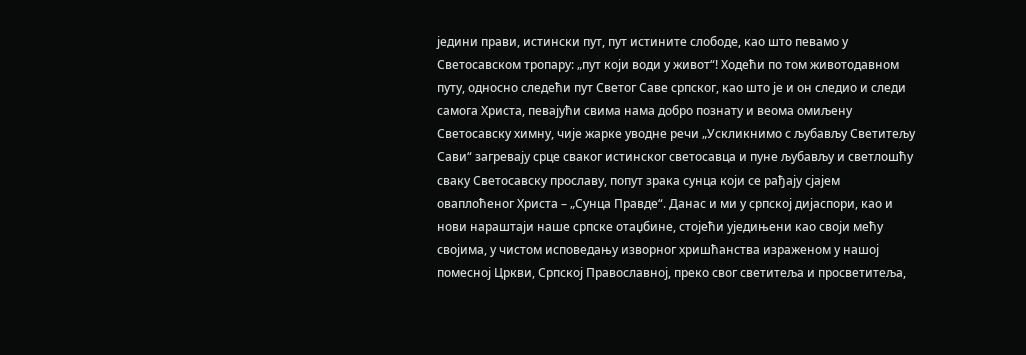једини прави, истински пут, пут истините слободе, као што певамо у Светосавском тропару: „пут који води у живот“! Ходећи по том животодавном путу, односно следeћи пут Светог Саве српског, као што је и он следио и следи самога Христа, певајући свима нама добро познату и веома омиљену Светосавску химну, чије жарке уводне речи „Ускликнимо с љубављу Светитељу Сави“ загревају срце сваког истинског светосавца и пуне љубављу и светлошћу сваку Светосавску прославу, попут зрака сунца који се рађају сјајем оваплоћеног Христа – „Сунца Правде“. Данас и ми у српској дијаспори, као и нови нараштаји наше српске отаџбине, стојећи уједињени као своји мећу својима, у чистом исповедању изворног хришћанства израженом у нашој помесној Цркви, Српској Православној, преко свог светитеља и просветитеља,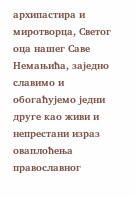архипастира и миротворца, Светог оца нашег Саве Немањића, заједно славимо и обогаћујемо једни друге као живи и непрестани израз оваплоћења православног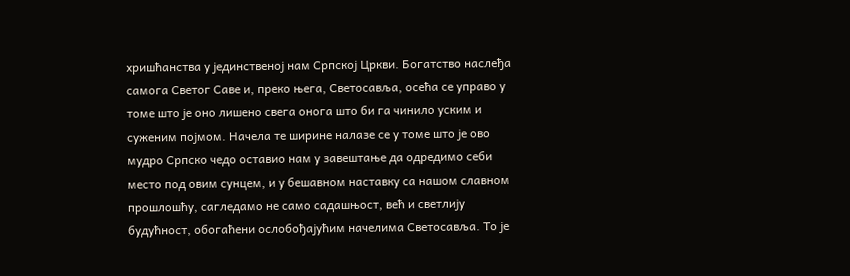хришћанства у јединственој нам Српској Цркви. Богатство наслеђа самога Светог Саве и, преко њега, Светосавља, осећа се управо у томе што је оно лишено свега онога што би га чинило уским и суженим појмом. Начела те ширине налазе се у томе што је ово мудро Српско чедо оставио нам у завештање да одредимо себи место под овим сунцем, и у бешавном наставку са нашом славном прошлошћу, сагледамо не само садашњост, већ и светлију будућност, обогаћени ослобођајућим начелима Светосавља. То је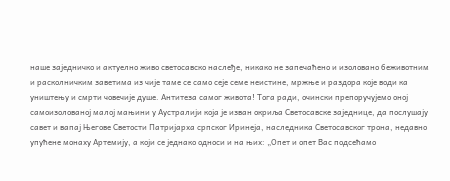наше заједничко и актуелно живо светосавско наслеђе, никако не запечаћено и изоловано беживотним и расколничким заветима из чије таме се само сеје семе неистине, мржње и раздора које води ка уништењу и смрти човечије душе. Антитеза самог живота! Тога ради, очински препоручујемо оној самоизолованој малој мањини у Аустралији која је изван окриља Светосавске заједнице, да послушају савет и вапај Његове Светости Патријарха српског Иринеја, наследника Светосавског трона, недавно упућене монаху Артемију, а који се једнако односи и на њих: „Опет и опет Вас подсећамо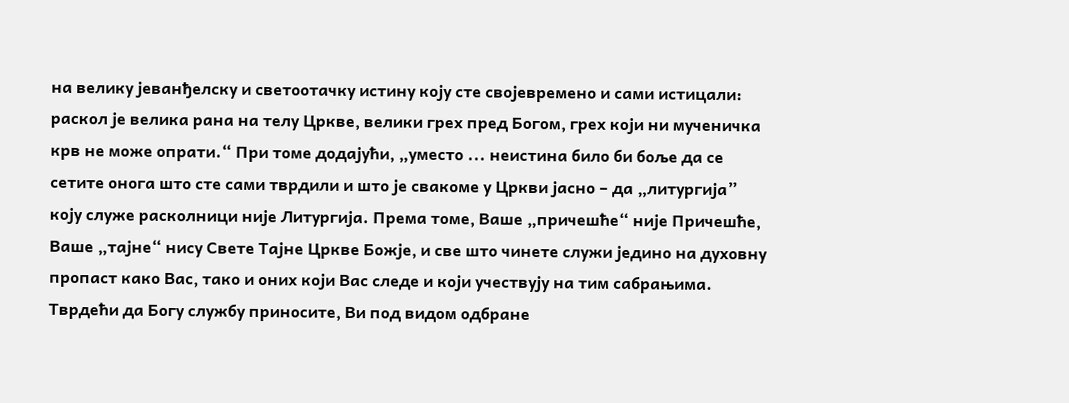на велику јеванђелску и светоотачку истину коју сте својевремено и сами истицали: раскол је велика рана на телу Цркве, велики грех пред Богом, грех који ни мученичка крв не може опрати.“ При томе додајући, „уместо ... неистина било би боље да се сетите онога што сте сами тврдили и што је свакоме у Цркви јасно – да „литургија” коју служе расколници није Литургија. Према томе, Ваше „причешће“ није Причешће, Ваше „тајне“ нису Свете Тајне Цркве Божје, и све што чинете служи једино на духовну пропаст како Вас, тако и оних који Вас следе и који учествују на тим сабрањима. Тврдећи да Богу службу приносите, Ви под видом одбране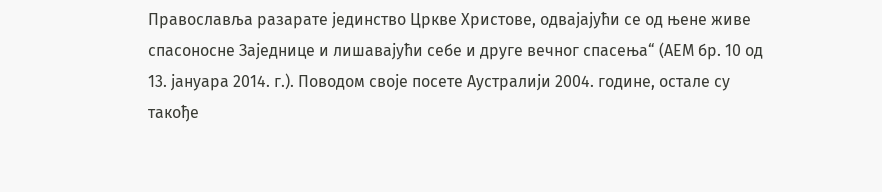Православља разарате јединство Цркве Христове, одвајајући се од њене живе спасоносне Заједнице и лишавајући себе и друге вечног спасења“ (АЕМ бр. 10 од 13. јануара 2014. г.). Поводом своје посете Аустралији 2004. године, остале су такође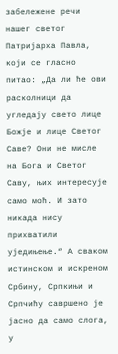забележене речи нашег светог Патријархa Павлa, који се гласно питао: „Да ли ће ови расколници да угледају свето лице Божје и лице Светог Саве? Они не мисле на Бога и Светог Саву, њих интересује само моћ. И зато никада нису прихватили уједињење.“ А сваком истинском и искреном Србину, Српкињи и Српчићу савршено је јасно да само слога, у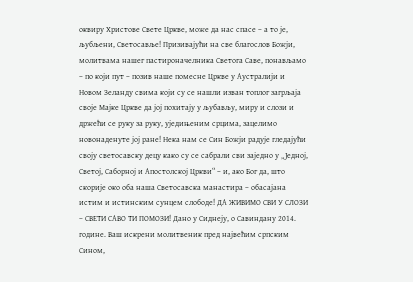оквиру Христове Свете Цркве, може да нас спасе – а то је, љубљени, Светосавље! Призивајући на све благослов Божји, молитвама нашег пастироначелника Светога Саве, понављамо – по који пут – позив наше помесне Цркве у Аустралији и Новом Зеланду свима који су се нашли изван топлог загрљаја своје Мајке Цркве да јој похитају у љубављу, миру и слози и држећи се руку за руку, уједињеним срцима, зацелимо новонаденуте јој ране! Нека нам се Син Божји радује гледајући своју светосавску децу како су се сабрали сви заједно у „Једној, Светој, Саборној и Апостолској Цркви“ – и, ако Бог да, што скорије око оба наша Светосавска манастира – обасајана истим и истинским сунцем слободе! ДА ЖИВИМО СВИ У СЛОЗИ – СВЕТИ САВО ТИ ПОМОЗИ! Дано у Сиднеју, о Савиндану 2014. године. Ваш искрени молитвеник пред највећим српским Сином,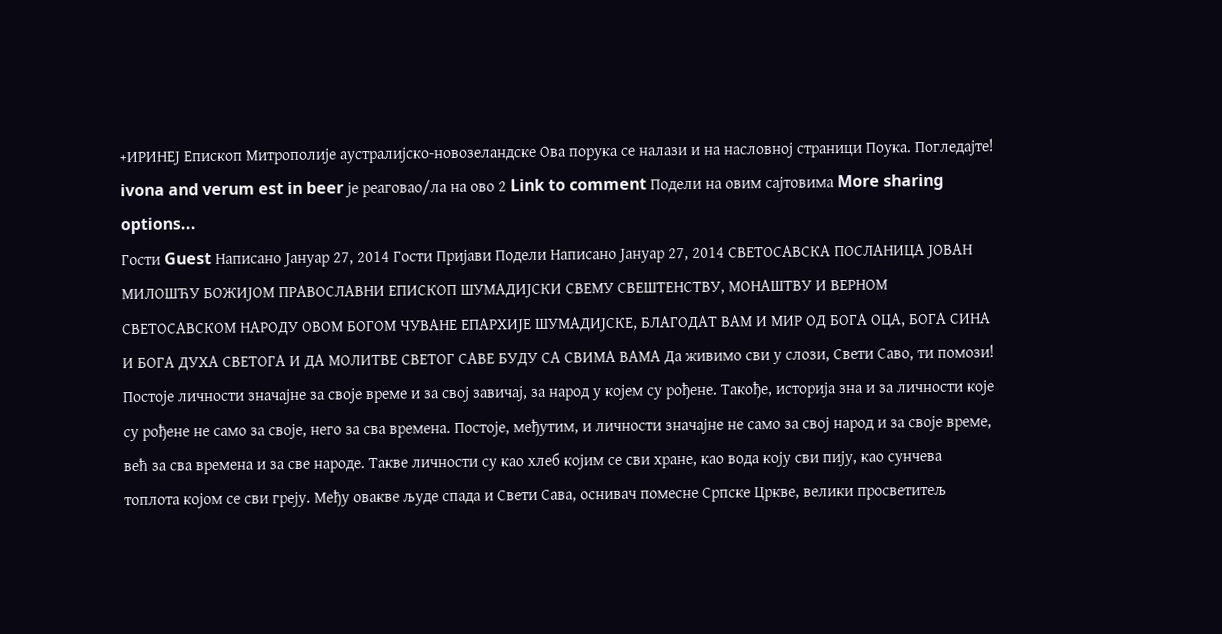+ИРИНЕЈ Епископ Митрополије аустралијско-новозеландске Ова порука се налази и на насловној страници Поука. Погледајте! ivona and verum est in beer је реаговао/ла на ово 2 Link to comment Подели на овим сајтовима More sharing options...
Гости Guest Написано Јануар 27, 2014 Гости Пријави Подели Написано Јануар 27, 2014 СВЕТОСАВСКА ПОСЛАНИЦА ЈОВАН МИЛОШЋУ БОЖИЈОМ ПРАВОСЛАВНИ ЕПИСКОП ШУМАДИЈСКИ СВЕМУ СВЕШТЕНСТВУ, МОНАШТВУ И ВЕРНОМ СВЕТОСАВСКОМ НАРОДУ ОВОМ БОГОМ ЧУВАНЕ ЕПАРХИЈЕ ШУМАДИЈСКЕ, БЛАГОДАТ ВАМ И МИР ОД БОГА ОЦА, БОГА СИНА И БОГА ДУХА СВЕТОГА И ДА МОЛИТВЕ СВЕТОГ САВЕ БУДУ СА СВИМА ВАМА Да живимо сви у слози, Свети Саво, ти помози! Постоје личности значајне за своје време и за свој завичај, за народ у којем су рођене. Такође, историја зна и за личности које су рођене не само за своје, него за сва времена. Постоје, међутим, и личности значајне не само за свој народ и за своје време, већ за сва времена и за све народе. Такве личности су као хлеб којим се сви хране, као вода коју сви пију, као сунчева топлота којом се сви греју. Међу овакве људе спада и Свети Сава, оснивач помесне Српске Цркве, велики просветитељ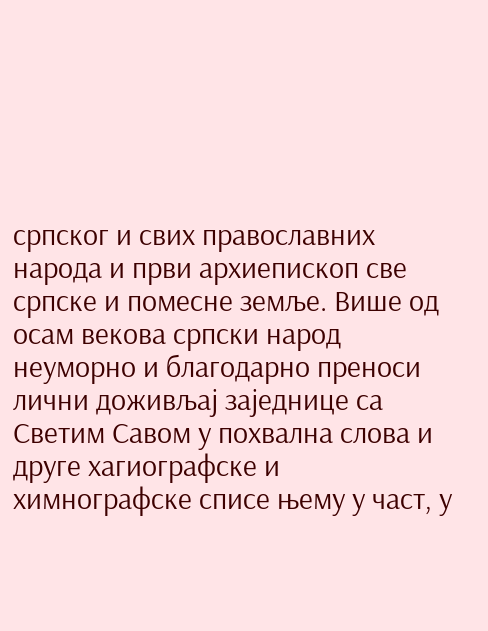српског и свих православних народа и први архиепископ све српске и помесне земље. Више од осам векова српски народ неуморно и благодарно преноси лични доживљај заједнице са Светим Савом у похвална слова и друге хагиографске и химнографске списе њему у част, у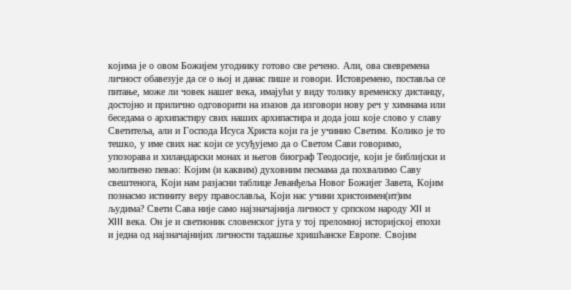којима је о овом Божијем угоднику готово све речено. Али, ова свевремена личност обавезује да се о њој и данас пише и говори. Истовремено, поставља се питање, може ли човек нашег века, имајући у виду толику временску дистанцу, достојно и прилично одговорити на изазов да изговори нову реч у химнама или беседама о архипастиру свих наших архипастира и дода још које слово у славу Светитеља, али и Господа Исуса Христа који га је учинио Светим. Колико је то тешко, у име свих нас који се усуђујемо да о Светом Сави говоримо, упозорава и хиландарски монах и његов биограф Теодосије, који је библијски и молитвено певао: Којим (и каквим) духовним песмама да похвалимо Саву свештенога, Који нам разјасни таблице Јеванђеља Новог Божијег Завета, Којим познасмо истиниту веру православља, Који нас учини христоимен(ит)им људима? Свети Сава није само најзначајнија личност у српском народу XII и XIII века. Он је и светионик словенског југа у тој преломној историјској епохи и једна од најзначајнијих личности тадашње хришћанске Европе. Својим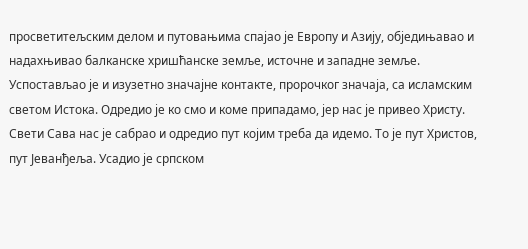просветитељским делом и путовањима спајао је Европу и Азију, обједињавао и надахњивао балканске хришћанске земље, источне и западне земље. Успостављао је и изузетно значајне контакте, пророчког значаја, са исламским светом Истока. Одредио је ко смо и коме припадамо, јер нас је привео Христу. Свети Сава нас је сабрао и одредио пут којим треба да идемо. То је пут Христов, пут Јеванђеља. Усадио је српском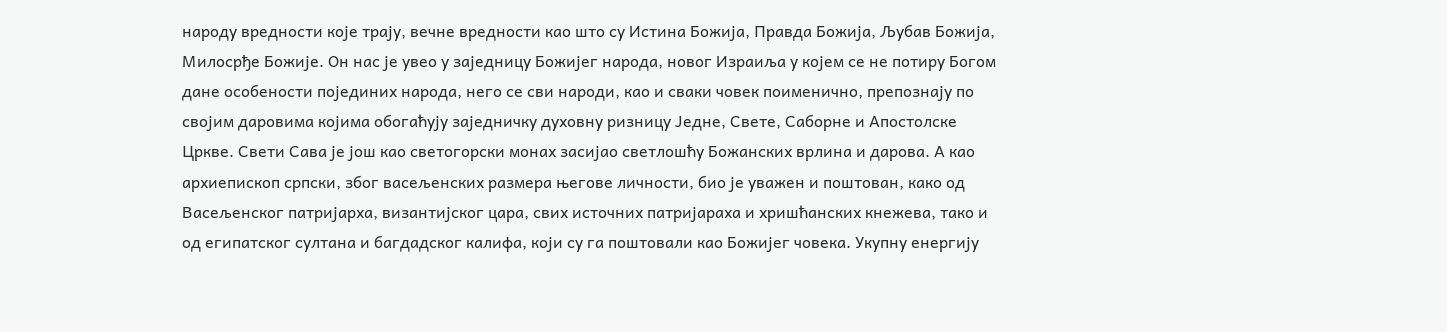народу вредности које трају, вечне вредности као што су Истина Божија, Правда Божија, Љубав Божија, Милосрђе Божије. Он нас је увео у заједницу Божијег народа, новог Израиља у којем се не потиру Богом дане особености појединих народа, него се сви народи, као и сваки човек поименично, препознају по својим даровима којима обогаћују заједничку духовну ризницу Једне, Свете, Саборне и Апостолске Цркве. Свети Сава је још као светогорски монах засијао светлошћу Божанских врлина и дарова. А као архиепископ српски, због васељенских размера његове личности, био је уважен и поштован, како од Васељенског патријарха, византијског цара, свих источних патријараха и хришћанских кнежева, тако и од египатског султана и багдадског калифа, који су га поштовали као Божијег човека. Укупну енергију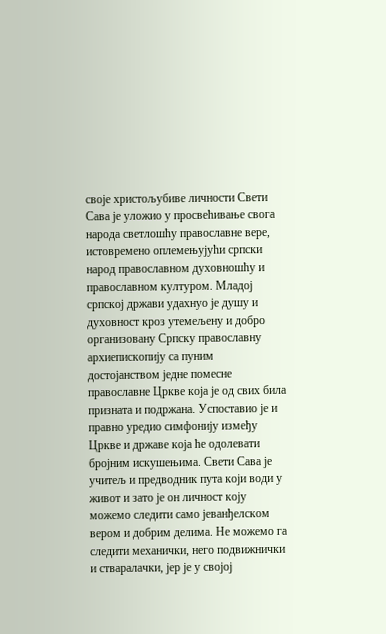своје христољубиве личности Свети Сава је уложио у просвећивање свога народа светлошћу православне вере, истовремено оплемењујући српски народ православном духовношћу и православном културом. Младој српској држави удахнуо је душу и духовност кроз утемељену и добро организовану Српску православну архиепископију са пуним достојанством једне помесне православне Цркве која је од свих била призната и подржана. Успоставио је и правно уредио симфонију између Цркве и државе која ће одолевати бројним искушењима. Свети Сава је учитељ и предводник пута који води у живот и зато је он личност коју можемо следити само јеванђелском вером и добрим делима. Не можемо га следити механички, него подвижнички и стваралачки, јер је у својој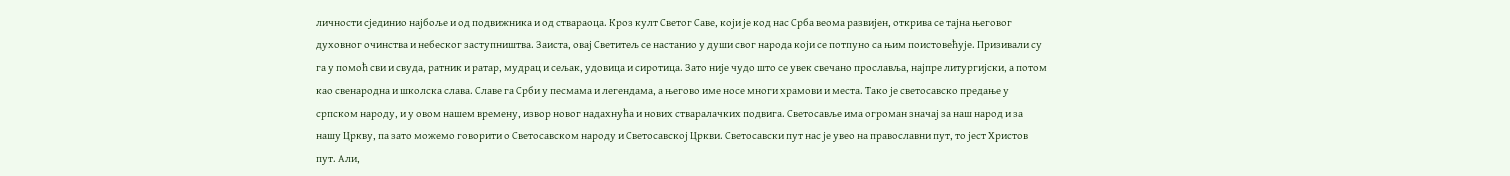личности сјединио најбоље и од подвижника и од ствараоца. Кроз култ Светог Саве, који је код нас Срба веома развијен, открива се тајна његовог духовног очинства и небеског заступништва. Заиста, овај Светитељ се настанио у души свог народа који се потпуно са њим поистовећује. Призивали су га у помоћ сви и свуда, ратник и ратар, мудрац и сељак, удовица и сиротица. Зато није чудо што се увек свечано прославља, најпре литургијски, а потом као свенародна и школска слава. Славе га Срби у песмама и легендама, а његово име носе многи храмови и места. Тако је светосавско предање у српском народу, и у овом нашем времену, извор новог надахнућа и нових стваралачких подвига. Светосавље има огроман значај за наш народ и за нашу Цркву, па зато можемо говорити о Светосавском народу и Светосавској Цркви. Светосавски пут нас је увео на православни пут, то јест Христов пут. Али,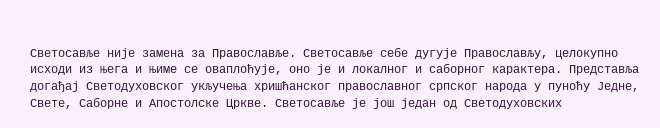Светосавље није замена за Православље. Светосавље себе дугује Православљу, целокупно исходи из њега и њиме се оваплоћује, оно је и локалног и саборног карактера. Представља догађај Светодуховског укључења хришћанског православног српског народа у пуноћу Једне, Свете, Саборне и Апостолске Цркве. Светосавље је још један од Светодуховских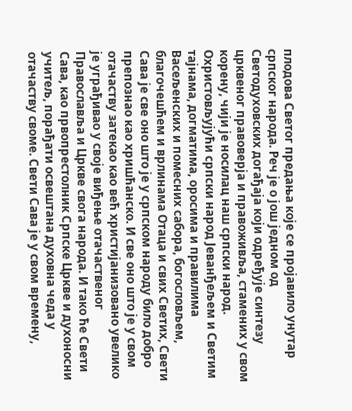плодова Светог предања које се пројавило унутар српског народа. Реч је о још једном од Светодуховских догађаја који одређује синтезу црквеног правоверја и правоживља, стамених у свом корену, чији је носилац наш српски народ. Охристовљујући српски народ Јеванђељем и Светим тајнама, догматима, оросима и правилима Васељенских и помесних сабора, богословљем, благочешћем и врлинама Отаца и свих Светих, Свети Сава је све оно што је у српском народу било добро препознао као хришћанско. И све оно што је у свом отачаству затекао као већ христијанизовано увелико је уграђивао у своје виђење отачаственог Православља и Цркве свога народа. И тако ће Свети Сава, као првопрестолник Српске Цркве и духоносни учитељ, порађати освештана духовна чеда у отачаству своме. Свети Сава је у свом времену,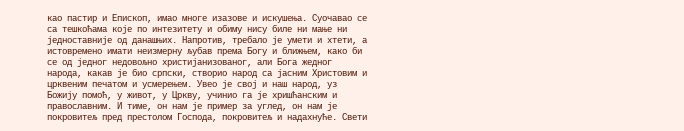као пастир и Епископ, имао многе изазове и искушења. Суочавао се са тешкоћама које по интезитету и обиму нису биле ни мање ни једноставније од данашњих. Напротив, требало је умети и хтети, а истовремено имати неизмерну љубав према Богу и ближњем, како би се од једног недовољно христијанизованог, али Бога жедног народа, какав је био српски, створио народ са јасним Христовим и црквеним печатом и усмерењем. Увео је свој и наш народ, уз Божију помоћ, у живот, у Цркву, учинио га је хришћанским и православним. И тиме, он нам је пример за углед, он нам је покровитељ пред престолом Господа, покровитељ и надахнуће. Свети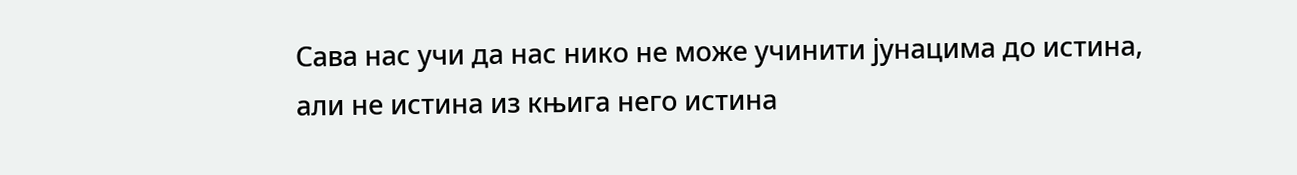Сава нас учи да нас нико не може учинити јунацима до истина, али не истина из књига него истина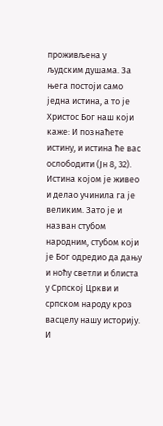проживљена у људским душама. За њега постоји само једна истина, а то је Христос Бог наш који каже: И познаћете истину, и истина ће вас ослободити (Јн 8, 32). Истина којом је живео и делао учинила га је великим. Зато је и назван стубом народним, стубом који је Бог одредио да дању и ноћу светли и блиста у Српској Цркви и српском народу кроз васцелу нашу историју. И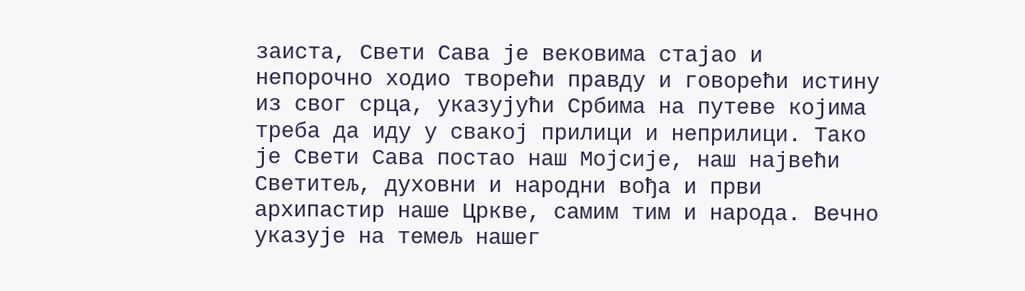заиста, Свети Сава је вековима стајао и непорочно ходио творећи правду и говорећи истину из свог срца, указујући Србима на путеве којима треба да иду у свакој прилици и неприлици. Тако је Свети Сава постао наш Мојсије, наш највећи Светитељ, духовни и народни вођа и први архипастир наше Цркве, самим тим и народа. Вечно указује на темељ нашег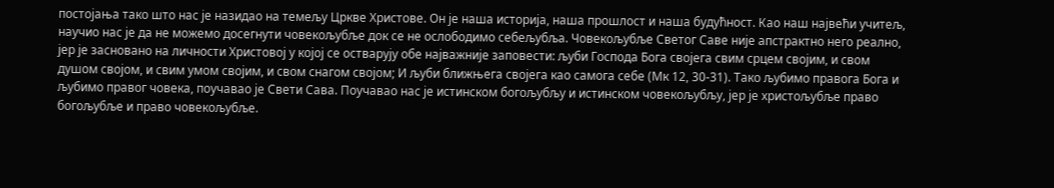постојања тако што нас је назидао на темељу Цркве Христове. Он је наша историја, наша прошлост и наша будућност. Као наш највећи учитељ, научио нас је да не можемо досегнути човекољубље док се не ослободимо себељубља. Човекољубље Светог Саве није апстрактно него реално, јер је засновано на личности Христовој у којој се остварују обе најважније заповести: љуби Господа Бога својега свим срцем својим, и свом душом својом, и свим умом својим, и свом снагом својом; И љуби ближњега својега као самога себе (Мк 12, 30-31). Тако љубимо правога Бога и љубимо правог човека, поучавао је Свети Сава. Поучавао нас је истинском богољубљу и истинском човекољубљу, јер је христољубље право богољубље и право човекољубље.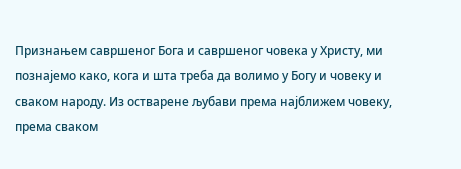Признањем савршеног Бога и савршеног човека у Христу, ми познајемо како, кога и шта треба да волимо у Богу и човеку и сваком народу. Из остварене љубави према најближем човеку, према сваком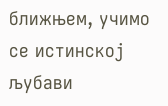ближњем, учимо се истинској љубави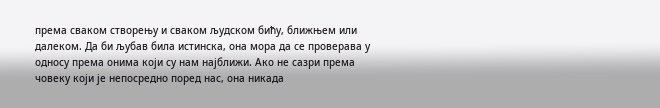према сваком створењу и сваком људском бићу, ближњем или далеком. Да би љубав била истинска, она мора да се проверава у односу према онима који су нам најближи. Ако не сазри према човеку који је непосредно поред нас, она никада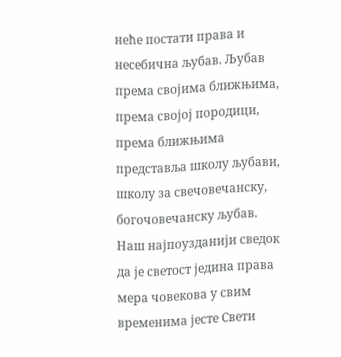неће постати права и несебична љубав. Љубав према својима ближњима, према својој породици, према ближњима представља школу љубави, школу за свечовечанску, богочовечанску љубав. Наш најпоузданији сведок да је светост једина права мера човекова у свим временима јесте Свети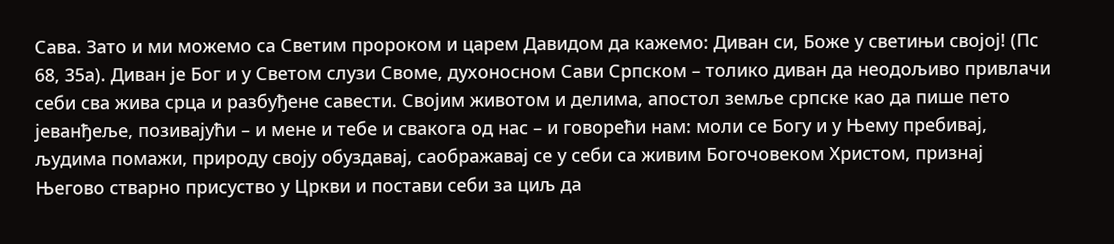Сава. Зато и ми можемо са Светим пророком и царем Давидом да кажемо: Диван си, Боже у светињи својој! (Пс 68, 35а). Диван је Бог и у Светом слузи Своме, духоносном Сави Српском – толико диван да неодољиво привлачи себи сва жива срца и разбуђене савести. Својим животом и делима, апостол земље српске као да пише пето јеванђеље, позивајући – и мене и тебе и свакога од нас – и говорећи нам: моли се Богу и у Њему пребивај, људима помажи, природу своју обуздавај, саображавај се у себи са живим Богочовеком Христом, признај Његово стварно присуство у Цркви и постави себи за циљ да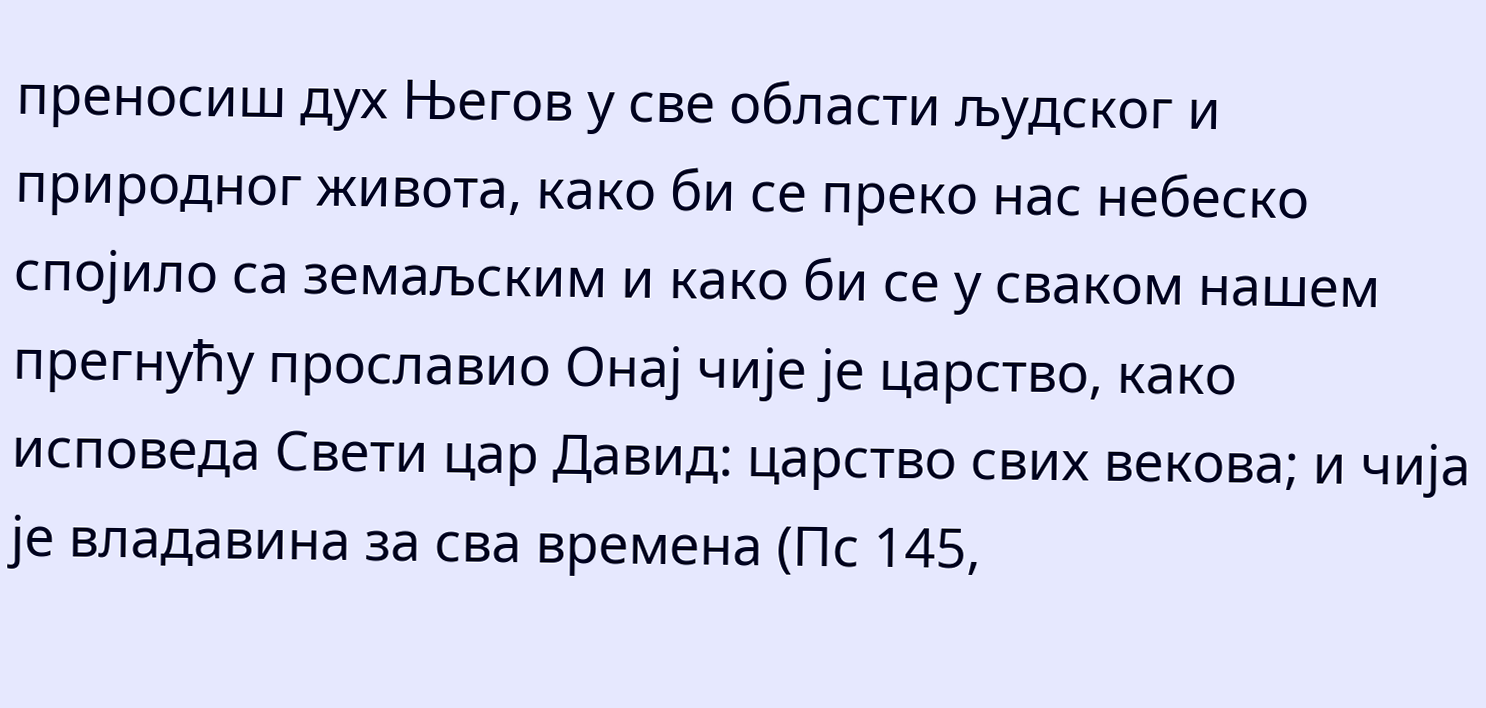преносиш дух Његов у све области људског и природног живота, како би се преко нас небеско спојило са земаљским и како би се у сваком нашем прегнућу прославио Онај чије је царство, како исповеда Свети цар Давид: царство свих векова; и чија је владавина за сва времена (Пс 145,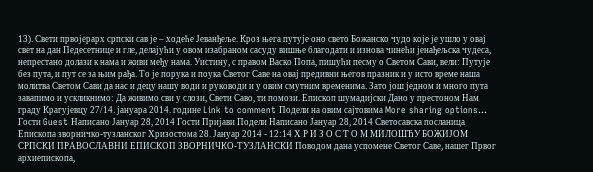13). Свети првојерарх српски сав је – ходеће Јеванђеље. Кроз њега путује оно свето Божанско чудо које је ушло у овај свет на дан Педесетнице и гле, делајући у овом изабраном сасуду вишње благодати и изнова чинећи јенађељска чудеса, непрестано долази к нама и живи међу нама. Уистину, с правом Васко Попа, пишући песму о Светом Сави, вели: Путује без пута, и пут се за њим рађа. То је порука и поука Светог Саве на овај предивни његов празник и у исто време наша молитва Светом Сави да нас и децу нашу води и руководи и у овим смутним временима. Зато још једном и много пута завапимо и ускликнимо: Да живимо сви у слози, Свети Саво, ти помози. Епископ шумадијски Дано у престоном Нам граду Крагујевцу 27/14. јануара 2014. године Link to comment Подели на овим сајтовима More sharing options...
Гости Guest Написано Јануар 28, 2014 Гости Пријави Подели Написано Јануар 28, 2014 Светосавска посланица Епископа зворничко-тузланског Хризостома 28. Јануар 2014 - 12:14 Х Р И З О С Т О М МИЛОШЋУ БОЖИЈОМ СРПСКИ ПРАВОСЛАВНИ ЕПИСКОП ЗВОРНИЧКО-ТУЗЛАНСКИ Поводом дана успомене Светог Саве, нашег Првог архиепископа,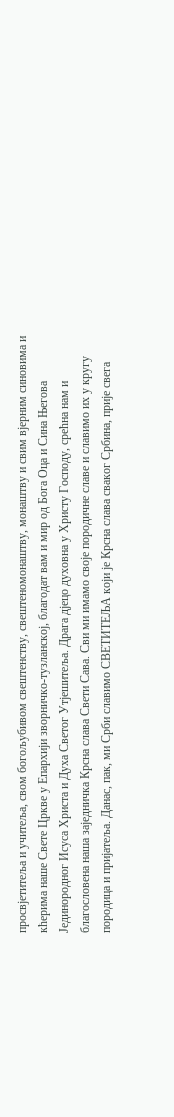просвјетитеља и учитеља, свом богољубивом свештенству, свештеномонаштву, монаштву и свим вјерним синовима и кћерима наше Свете Цркве у Епархији зворничко-тузланској, благодат вам и мир од Бога Оца и Сина Његова Јединородног Исуса Христа и Духа Светог Утјешитеља. Драга дјецо духовна у Христу Господу, срећна нам и благословена наша заједничка Крсна слава Свети Сава. Сви ми имамо своје породичне славе и славимо их у кругу породица и пријатеља. Данас, пак, ми Срби славимо СВЕТИТЕЉА који је Крсна слава сваког Србина, прије свега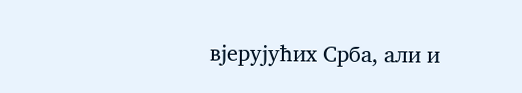вјерујућих Срба, али и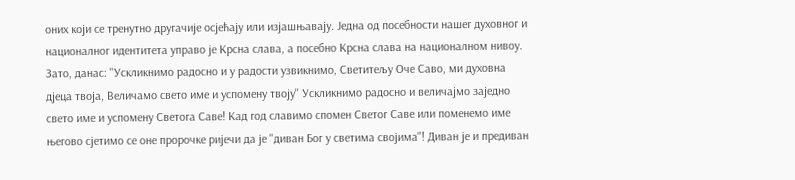оних који се тренутно другачије осјећају или изјашњавају. Једна од посебности нашег духовног и националног идентитета управо је Крсна слава, а посебно Крсна слава на националном нивоу. Зато, данас: ''Ускликнимо радосно и у радости узвикнимо, Светитељу Оче Саво, ми духовна дјеца твоја, Величамо свето име и успомену твоју'' Ускликнимо радосно и величајмо заједно свето име и успомену Светога Саве! Кад год славимо спомен Светог Саве или поменемо име његово сјетимо се оне пророчке ријечи да је ''диван Бог у светима својима"! Диван је и предиван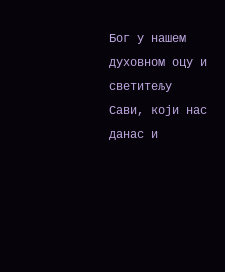Бог у нашем духовном оцу и светитељу Сави, који нас данас и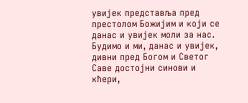увијек представља пред престолом Божијим и који се данас и увијек моли за нас. Будимо и ми, данас и увијек, дивни пред Богом и Светог Саве достојни синови и кћери,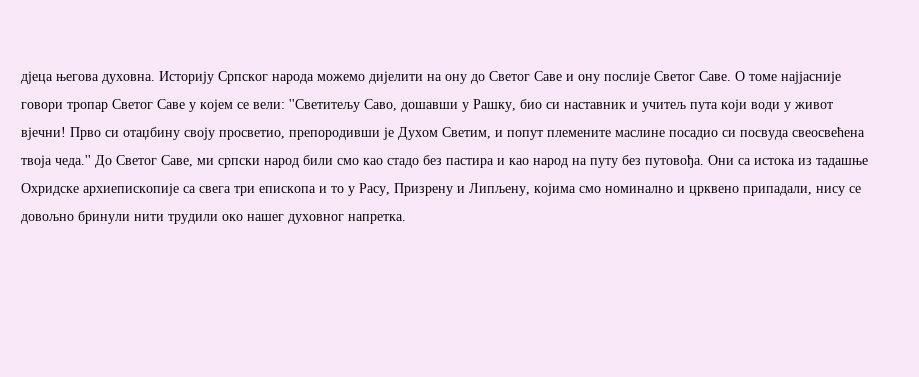дјеца његова духовна. Историју Српског народа можемо дијелити на ону до Светог Саве и ону послије Светог Саве. О томе најјасније говори тропар Светог Саве у којем се вели: ''Светитељу Саво, дошавши у Рашку, био си наставник и учитељ пута који води у живот вјечни! Прво си отаџбину своју просветио, препородивши је Духом Светим, и попут племените маслине посадио си посвуда свеосвећена твоја чеда.'' До Светог Саве, ми српски народ били смо као стадо без пастира и као народ на путу без путовођа. Они са истока из тадашње Охридске архиепископије са свега три епископа и то у Расу, Призрену и Липљену, којима смо номинално и црквено припадали, нису се довољно бринули нити трудили око нашег духовног напретка.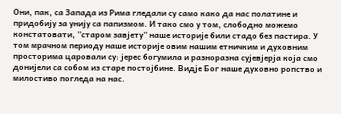Они, пак, са Запада из Рима гледали су само како да нас полатине и придобију за унију са папизмом. И тако смо у том, слободно можемо констатовати, ''старом завјету'' наше историје били стадо без пастира. У том мрачном периоду наше историје овим нашим етничким и духовним просторима царовали су: јерес богумила и разноразна сујевјерја која смо донијели са собом из старе постојбине. Видје Бог наше духовно ропство и милостиво погледа на нас.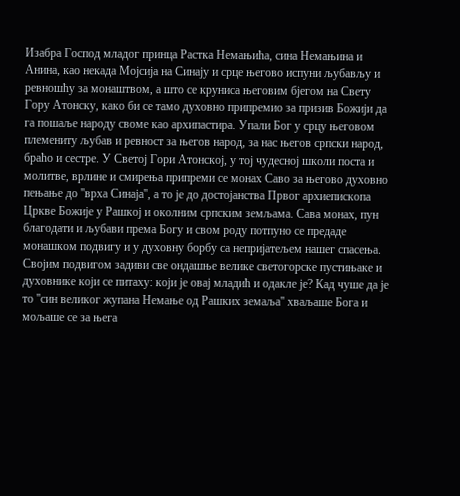Изабра Господ младог принца Растка Немањића, сина Немањина и Анина, као некада Мојсија на Синају и срце његово испуни љубављу и ревношћу за монаштвом, а што се круниса његовим бјегом на Свету Гору Атонску, како би се тамо духовно припремио за призив Божији да га пошаље народу своме као архипастира. Упали Бог у срцу његовом племениту љубав и ревност за његов народ, за нас његов српски народ, браћо и сестре. У Светој Гори Атонској, у тој чудесној школи поста и молитве, врлине и смирења припреми се монах Саво за његово духовно пењање до ''врха Синаја'', а то је до достојанства Првог архиепископа Цркве Божије у Рашкој и околним српским земљама. Сава монах, пун благодати и љубави према Богу и свом роду потпуно се предаде монашком подвигу и у духовну борбу са непријатељем нашег спасења. Својим подвигом задиви све ондашње велике светогорске пустињаке и духовнике који се питаху: који је овај младић и одакле је? Кад чуше да је то ''син великог жупана Немање од Рашких земаља'' хваљаше Бога и мољаше се за њега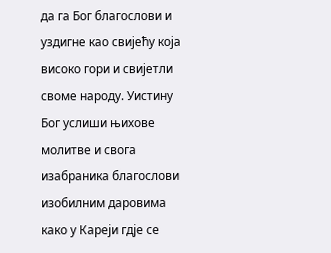да га Бог благослови и уздигне као свијећу која високо гори и свијетли своме народу. Уистину Бог услиши њихове молитве и свога изабраника благослови изобилним даровима како у Кареји гдје се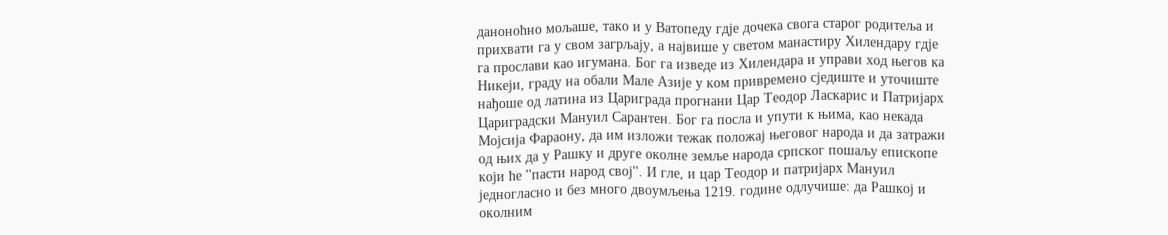даноноћно мољаше, тако и у Ватопеду гдје дочека свога старог родитеља и прихвати га у свом загрљају, а највише у светом манастиру Хилендару гдје га прослави као игумана. Бог га изведе из Хилендара и управи ход његов ка Никеји, граду на обали Мале Азије у ком привремено сједиште и уточиште нађоше од латина из Цариграда прогнани Цар Теодор Ласкарис и Патријарх Цариградски Мануил Сарантен. Бог га посла и упути к њима, као некада Мојсија Фараону, да им изложи тежак положај његовог народа и да затражи од њих да у Рашку и друге околне земље народа српског пошаљу епископе који ће ''пасти народ свој''. И гле, и цар Теодор и патријарх Мануил једногласно и без много двоумљења 1219. године одлучише: да Рашкој и околним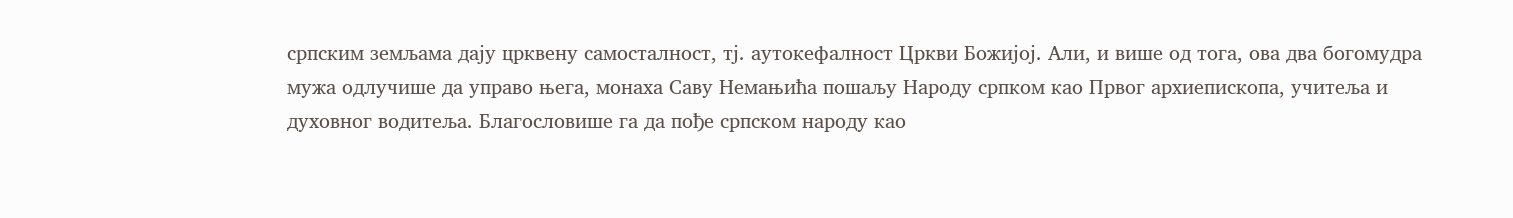српским земљама дају црквену самосталност, тј. аутокефалност Цркви Божијој. Али, и више од тога, ова два богомудра мужа одлучише да управо њега, монаха Саву Немањића пошаљу Народу српком као Првог архиепископа, учитеља и духовног водитеља. Благословише га да пође српском народу као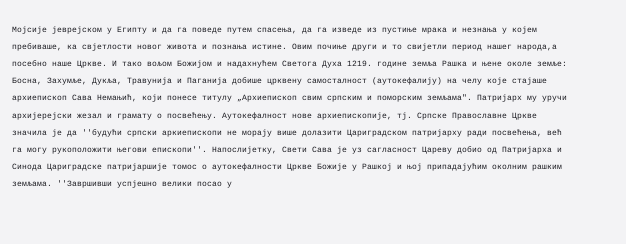Мојсије јеврејском у Египту и да га поведе путем спасења, да га изведе из пустиње мрака и незнања у којем пребиваше, ка свјетлости новог живота и познања истине. Овим почиње други и то свијетли период нашег народа,а посебно наше Цркве. И тако вољом Божијом и надахнућем Светога Духа 1219. године земља Рашка и њене околе земље: Босна, Захумље, Дукља, Травунија и Паганија добише црквену самосталност (аутокефалију) на челу које стајаше архиепископ Сава Немањић, који понесе титулу „Архиепископ свим српским и поморским земљама". Патријарх му уручи архијерејски жезал и грамату о посвећењу. Аутокефалност нове архиепископије, тј. Српске Православне Цркве значила је да ''будући српски аркиепископи не морају више долазити Цариградском патријарху ради посвећења, већ га могу рукоположити његови епископи''. Напослијетку, Свети Сава је уз сагласност Цареву добио од Патријарха и Синода Цариградске патријаршије томос о аутокефалности Цркве Божије у Рашкој и њој припадајућим околним рашким земљама. ''Завршивши успјешно велики посао у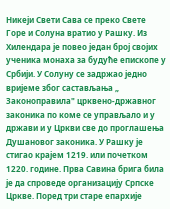Никеји Свети Сава се преко Свете Горе и Солуна вратио у Рашку. Из Хилендара је повео један број својих ученика монаха за будуће епископе у Србији. У Солуну се задржао једно вријеме због састављања „ Законоправила" црквено-државног законика по коме се управљало и у држави и у Цркви све до проглашења Душановог законика. У Рашку је стигао крајем 1219. или почетком 1220. године. Прва Савина брига била је да спроведе организацију Српске Цркве. Поред три старе епархије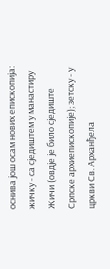оснива још осам нових епископија: жичку - са сједиштем у манастиру Жичи (овдје је било сједиште Српске архиепископије); зетску - у цркви Св. Арханђела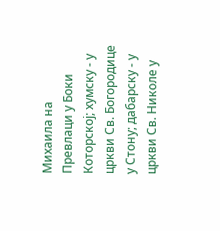Михаила на Превлаци у Боки Которској; хумску - у цркви Св. Богородице у Стону; дабарску - у цркви Св. Николе у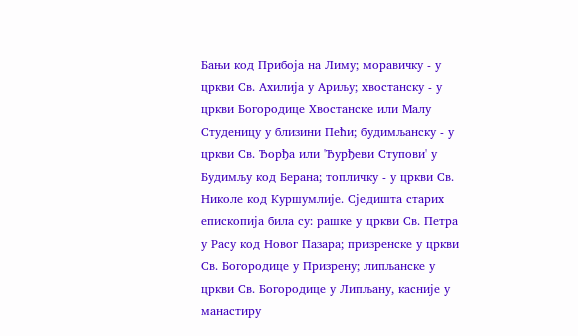Бањи код Прибоја на Лиму; моравичку - у цркви Св. Ахилија у Ариљу; хвостанску - у цркви Богородице Хвостанске или Малу Студеницу у близини Пећи; будимљанску - у цркви Св. Ђорђа или 'Ђурђеви Ступови' у Будимљу код Берана; топличку - у цркви Св. Николе код Куршумлије. Сједишта старих епископија била су: рашке у цркви Св. Петра у Расу код Новог Пазара; призренске у цркви Св. Богородице у Призрену; липљанске у цркви Св. Богородице у Липљану, касније у манастиру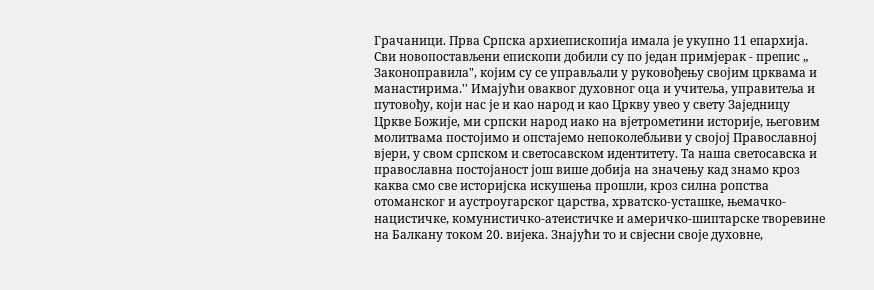Грачаници. Прва Српска архиепископија имала је укупно 11 епархија. Сви новопостављени епископи добили су по један примјерак - препис „ Законоправила", којим су се управљали у руковођењу својим црквама и манастирима.'' Имајући оваквог духовног оца и учитеља, управитеља и путовођу, који нас је и као народ и као Цркву увео у свету Заједницу Цркве Божије, ми српски народ иако на вјетрометини историје, његовим молитвама постојимо и опстајемо непоколебљиви у својој Православној вјери, у свом српском и светосавском идентитету. Та наша светосавска и православна постојаност још више добија на значењу кад знамо кроз каква смо све историјска искушења прошли, кроз силна ропства отоманског и аустроугарског царства, хрватско-усташке, њемачко-нацистичке, комунистичко-атеистичке и америчко-шиптарске творевине на Балкану током 20. вијека. Знајући то и свјесни своје духовне,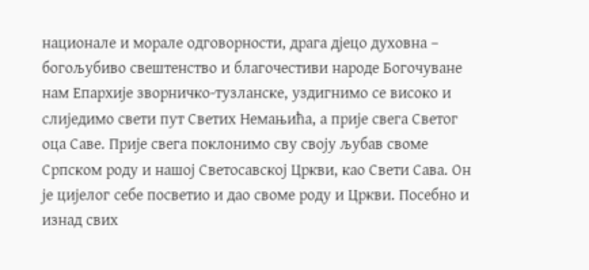национале и морале одговорности, драга дјецо духовна – богољубиво свештенство и благочестиви народе Богочуване нам Епархије зворничко-тузланске, уздигнимо се високо и слиједимо свети пут Светих Немањића, а прије свега Светог оца Саве. Прије свега поклонимо сву своју љубав своме Српском роду и нашој Светосавској Цркви, као Свети Сава. Он је цијелог себе посветио и дао своме роду и Цркви. Посебно и изнад свих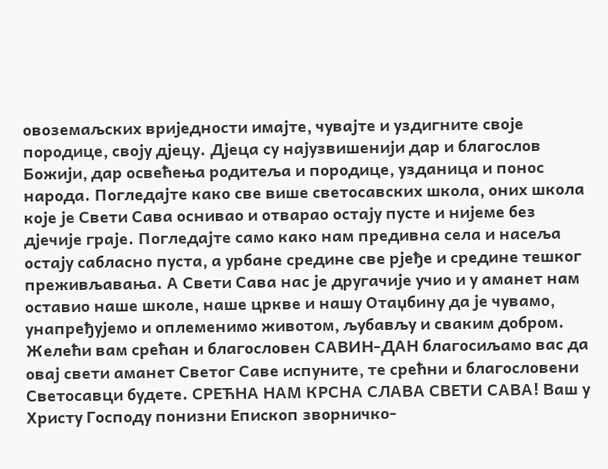овоземаљских вриједности имајте, чувајте и уздигните своје породице, своју дјецу. Дјеца су најузвишенији дар и благослов Божији, дар освећења родитеља и породице, узданица и понос народа. Погледајте како све више светосавских школа, оних школа које је Свети Сава оснивао и отварао остају пусте и нијеме без дјечије граје. Погледајте само како нам предивна села и насеља остају сабласно пуста, а урбане средине све рјеђе и средине тешког преживљавања. А Свети Сава нас је другачије учио и у аманет нам оставио наше школе, наше цркве и нашу Отаџбину да је чувамо, унапређујемо и оплеменимо животом, љубављу и сваким добром. Желећи вам срећан и благословен САВИН-ДАН благосиљамо вас да овај свети аманет Светог Саве испуните, те срећни и благословени Светосавци будете. СРЕЋНА НАМ КРСНА СЛАВА СВЕТИ САВА! Ваш у Христу Господу понизни Епископ зворничко-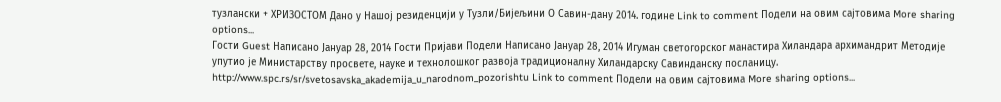тузлански + ХРИЗОСТОМ Дано у Нашој резиденцији у Тузли/Бијељини О Савин-дану 2014. године Link to comment Подели на овим сајтовима More sharing options...
Гости Guest Написано Јануар 28, 2014 Гости Пријави Подели Написано Јануар 28, 2014 Игуман светогорског манастира Хиландара архимандрит Методије упутио је Министарству просвете, науке и технолошког развоја традиционалну Хиландарску Савинданску посланицу. http://www.spc.rs/sr/svetosavska_akademija_u_narodnom_pozorishtu Link to comment Подели на овим сајтовима More sharing options...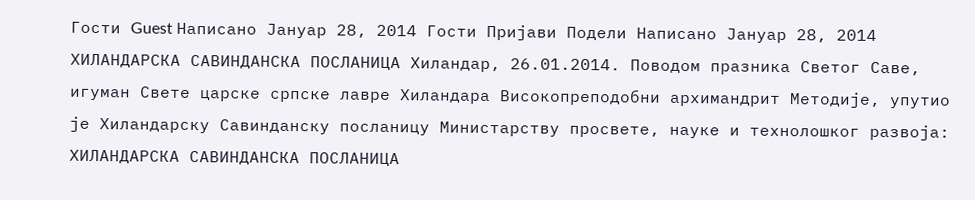Гости Guest Написано Јануар 28, 2014 Гости Пријави Подели Написано Јануар 28, 2014 ХИЛАНДАРСКА САВИНДАНСКА ПОСЛАНИЦА Хиландар, 26.01.2014. Поводом празника Светог Саве, игуман Свете царске српске лавре Хиландара Високопреподобни архимандрит Методије, упутио је Хиландарску Савинданску посланицу Министарству просвете, науке и технолошког развоја: ХИЛАНДАРСКА САВИНДАНСКА ПОСЛАНИЦА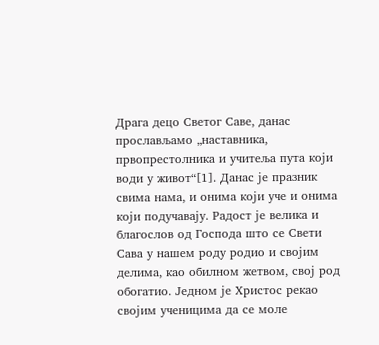Драга децо Светог Саве, данас прослављамо „наставника, првопрестолника и учитеља пута који води у живот“[1]. Данас је празник свима нама, и онима који уче и онима који подучавају. Радост је велика и благослов од Господа што се Свети Сава у нашем роду родио и својим делима, као обилном жетвом, свој род обогатио. Једном је Христос рекао својим ученицима да се моле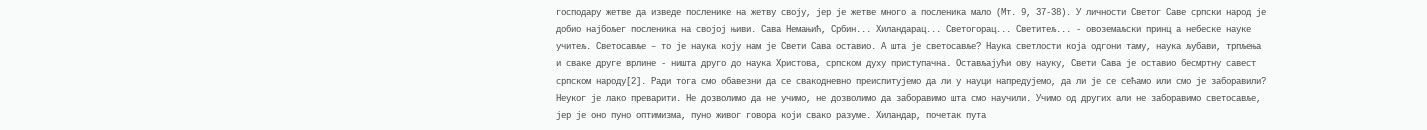господару жетве да изведе посленике на жетву своју, јер је жетве много а посленика мало (Мт. 9, 37-38). У личности Светог Саве српски народ је добио најбољег посленика на својој њиви. Сава Немањић, Србин... Хиландарац... Светогорац... Светитељ... - овоземаљски принц а небеске науке учитељ. Светосавље – то је наука коју нам је Свети Сава оставио. А шта је светосавље? Наука светлости која одгони таму, наука љубави, трпљења и сваке друге врлине - ништа друго до наука Христова, српском духу приступачна. Остављајући ову науку, Свети Сава је оставио бесмртну савест српском народу[2]. Ради тога смо обавезни да се свакодневно преиспитујемо да ли у науци напредујемо, да ли је се сећамо или смо је заборавили? Неуког је лако преварити. Не дозволимо да не учимо, не дозволимо да заборавимо шта смо научили. Учимо од других али не заборавимо светосавље, јер је оно пуно оптимизма, пуно живог говора који свако разуме. Хиландар, почетак пута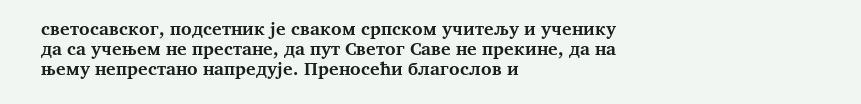светосавског, подсетник је сваком српском учитељу и ученику да са учењем не престане, да пут Светог Саве не прекине, да на њему непрестано напредује. Преносећи благослов и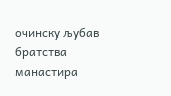очинску љубав братства манастира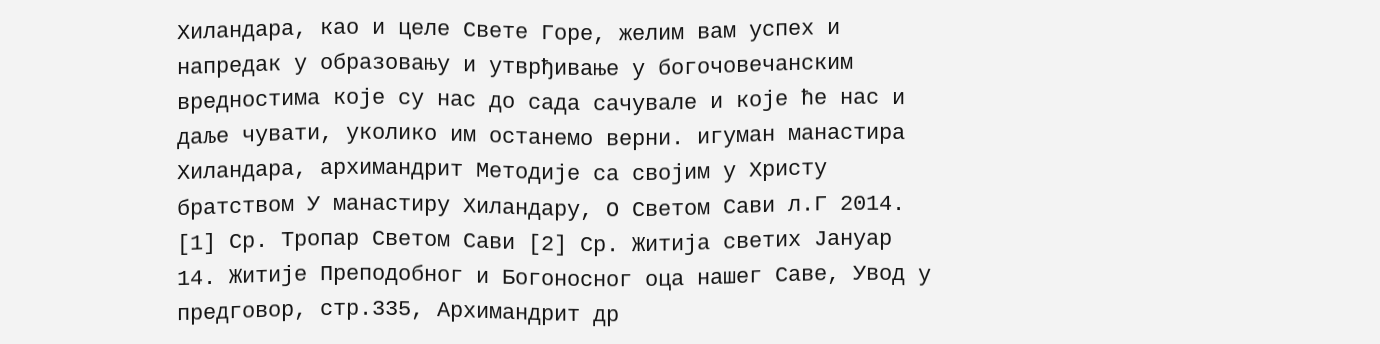Хиландара, као и целе Свете Горе, желим вам успех и напредак у образовању и утврђивање у богочовечанским вредностима које су нас до сада сачувале и које ће нас и даље чувати, уколико им останемо верни. игуман манастира Хиландара, архимандрит Методије са својим у Христу братством У манастиру Хиландару, О Светом Сави л.Г 2014. [1] Ср. Тропар Светом Сави [2] Ср. Житија светих Јануар 14. Житије Преподобног и Богоносног оца нашег Саве, Увод у предговор, стр.335, Архимандрит др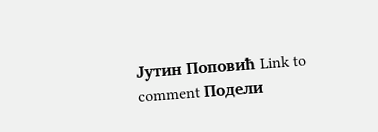Јутин Поповић Link to comment Подели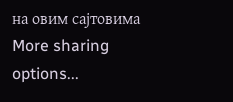на овим сајтовима More sharing options...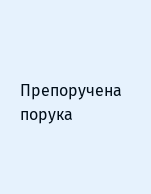Препоручена порука